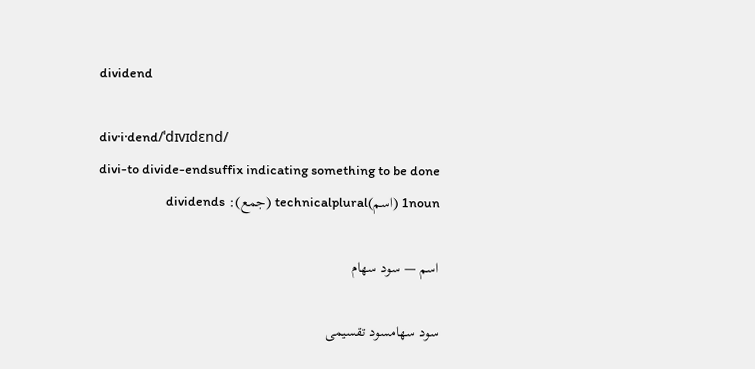dividend

div·i·dend/ˈdɪvɪdɛnd/
divi-to divide-endsuffix indicating something to be done
1noun (اسم)technicalplural (جمع): dividends

اسم — سود سهام

سود سهامسود تقسیمی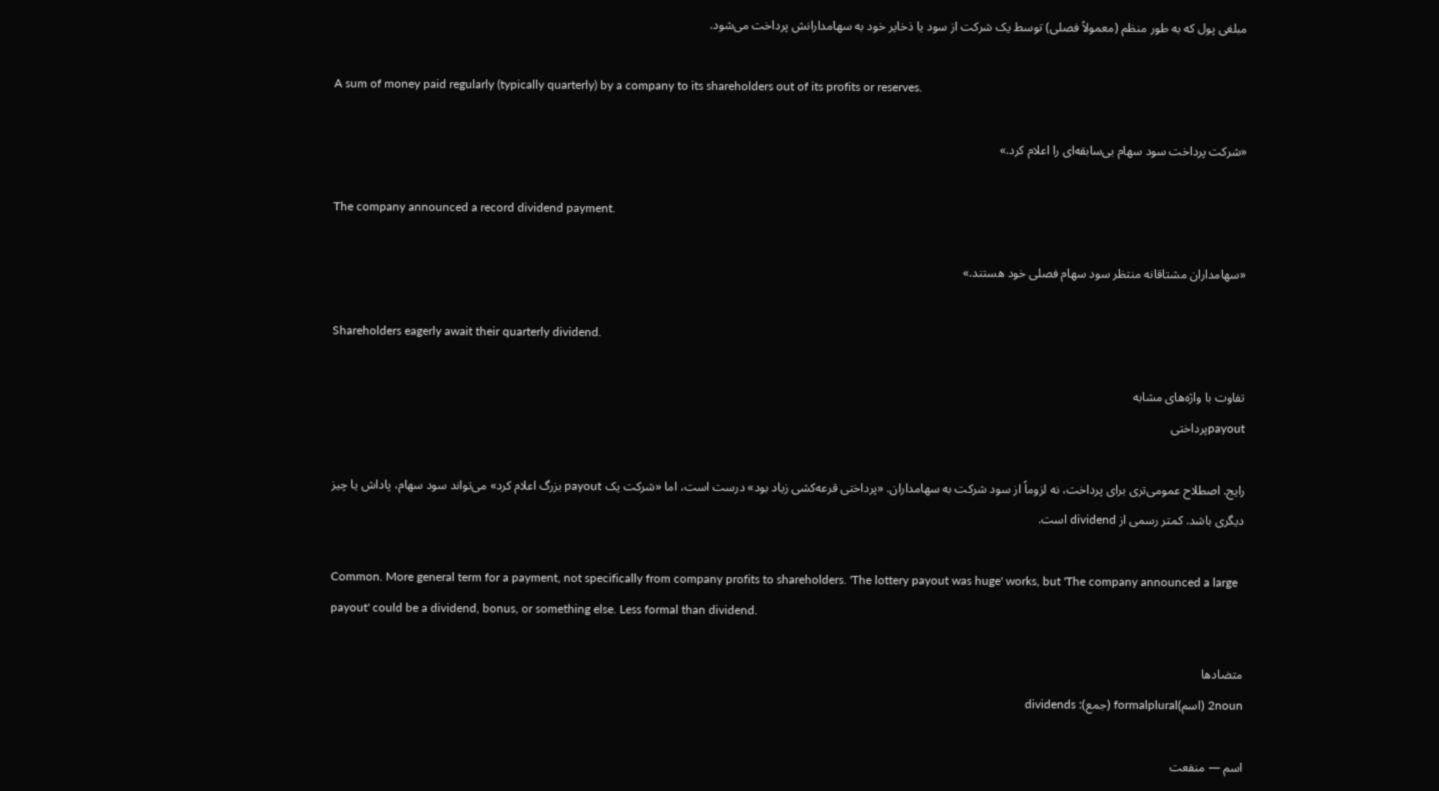مبلغی پول که به طور منظم (معمولاً فصلی) توسط یک شرکت از سود یا ذخایر خود به سهامدارانش پرداخت می‌شود.

A sum of money paid regularly (typically quarterly) by a company to its shareholders out of its profits or reserves.

«شرکت پرداخت سود سهام بی‌سابقه‌ای را اعلام کرد.»

The company announced a record dividend payment.

«سهامداران مشتاقانه منتظر سود سهام فصلی خود هستند.»

Shareholders eagerly await their quarterly dividend.

تفاوت با واژه‌های مشابه
payoutپرداختی

رایج. اصطلاح عمومی‌تری برای پرداخت، نه لزوماً از سود شرکت به سهامداران. «پرداختی قرعه‌کشی زیاد بود» درست است، اما «شرکت یک payout بزرگ اعلام کرد» می‌تواند سود سهام، پاداش یا چیز دیگری باشد. کمتر رسمی از dividend است.

Common. More general term for a payment, not specifically from company profits to shareholders. 'The lottery payout was huge' works, but 'The company announced a large payout' could be a dividend, bonus, or something else. Less formal than dividend.

متضادها
2noun (اسم)formalplural (جمع): dividends

اسم — منفعت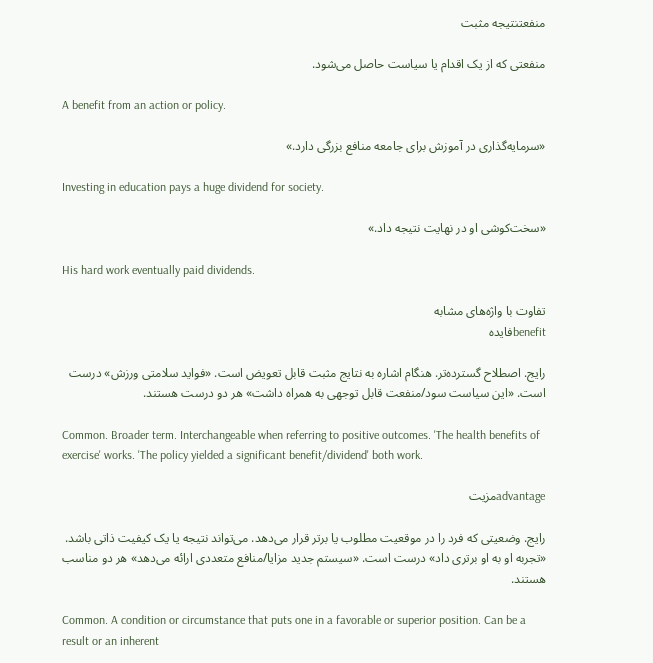منفعتنتیجه مثبت

منفعتی که از یک اقدام یا سیاست حاصل می‌شود.

A benefit from an action or policy.

«سرمایه‌گذاری در آموزش برای جامعه منافع بزرگی دارد.»

Investing in education pays a huge dividend for society.

«سخت‌کوشی او در نهایت نتیجه داد.»

His hard work eventually paid dividends.

تفاوت با واژه‌های مشابه
benefitفایده

رایج. اصطلاح گسترده‌تر. هنگام اشاره به نتایج مثبت قابل تعویض است. «فواید سلامتی ورزش» درست است. «این سیاست سود/منفعت قابل توجهی به همراه داشت» هر دو درست هستند.

Common. Broader term. Interchangeable when referring to positive outcomes. 'The health benefits of exercise' works. 'The policy yielded a significant benefit/dividend' both work.

advantageمزیت

رایج. وضعیتی که فرد را در موقعیت مطلوب یا برتر قرار می‌دهد. می‌تواند نتیجه یا یک کیفیت ذاتی باشد. «تجربه او به او برتری داد» درست است. «سیستم جدید مزایا/منافع متعددی ارائه می‌دهد» هر دو مناسب هستند.

Common. A condition or circumstance that puts one in a favorable or superior position. Can be a result or an inherent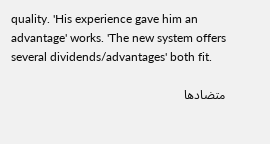quality. 'His experience gave him an advantage' works. 'The new system offers several dividends/advantages' both fit.

متضادها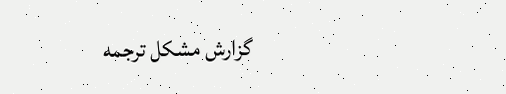گزارش مشکل ترجمه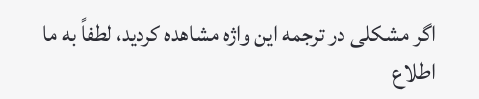اگر مشکلی در ترجمه این واژه مشاهده کردید، لطفاً به ما اطلاع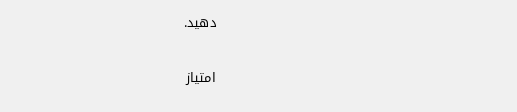دهید.

امتیاز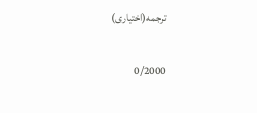ترجمه(اختیاری)

0/2000